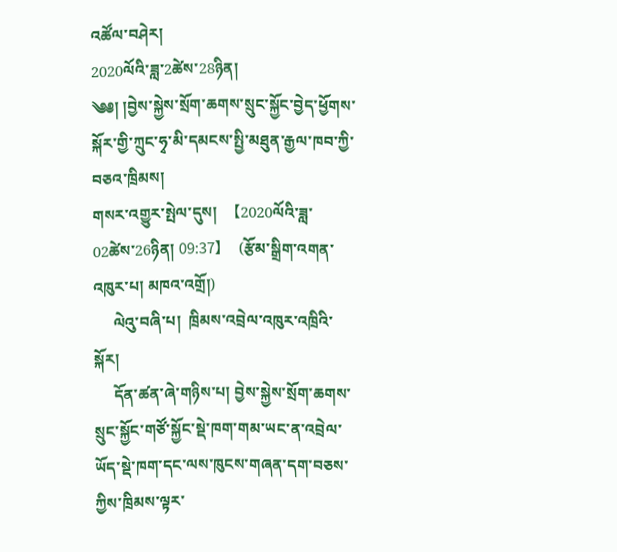འཚོལ་བཤེར།
2020ལོའི་ཟླ་2ཚེས་28ཉིན།
༄༅། །བྱེས་སྐྱེས་སྲོག་ཆགས་སྲུང་སྐྱོང་བྱེད་ཕྱོགས་སྐོར་གྱི་ཀྲུང་ཧྭ་མི་དམངས་སྤྱི་མཐུན་རྒྱལ་ཁབ་ཀྱི་བཅའ་ཁྲིམས།
གསར་འགྱུར་སྤེལ་དུས།  【2020ལོའི་ཟླ་ 02ཚེས་26ཉིན། 09:37】   (རྩོམ་སྒྲིག་འགན་འཁུར་པ། མཁའ་འགྲོ།)
     ལེའུ་བཞི་པ།  ཁྲིམས་འབྲེལ་འཁུར་འཁྲིའི་སྐོར།
     དོན་ཚན་ཞེ་གཉིས་པ། བྱེས་སྐྱེས་སྲོག་ཆགས་སྲུང་སྐྱོང་གཙོ་སྐྱོང་སྡེ་ཁག་གམ་ཡང་ན་འབྲེལ་ཡོད་སྡེ་ཁག་དང་ལས་ཁུངས་གཞན་དག་བཅས་ཀྱིས་ཁྲིམས་ལྟར་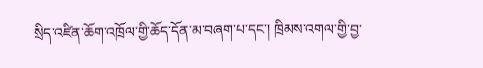སྲིད་འཛིན་ཆོག་འཁྲོལ་གྱི་ཆོད་དོན་མ་བཞག་པ་དང་། ཁྲིམས་འགལ་གྱི་བྱ་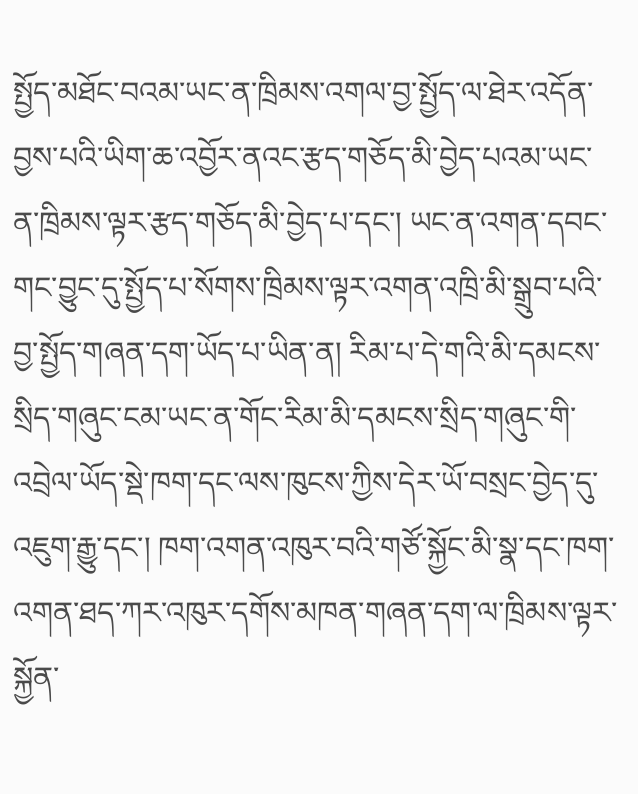སྤྱོད་མཐོང་བའམ་ཡང་ན་ཁྲིམས་འགལ་བྱ་སྤྱོད་ལ་ཐེར་འདོན་བྱས་པའི་ཡིག་ཆ་འབྱོར་ནའང་རྩད་གཅོད་མི་བྱེད་པའམ་ཡང་ན་ཁྲིམས་ལྟར་རྩད་གཅོད་མི་བྱེད་པ་དང་། ཡང་ན་འགན་དབང་གང་བྱུང་དུ་སྤྱོད་པ་སོགས་ཁྲིམས་ལྟར་འགན་འཁྲི་མི་སྒྲུབ་པའི་བྱ་སྤྱོད་གཞན་དག་ཡོད་པ་ཡིན་ན། རིམ་པ་དེ་གའི་མི་དམངས་སྲིད་གཞུང་ངམ་ཡང་ན་གོང་རིམ་མི་དམངས་སྲིད་གཞུང་གི་འབྲེལ་ཡོད་སྡེ་ཁག་དང་ལས་ཁུངས་ཀྱིས་དེར་ཡོ་བསྲང་བྱེད་དུ་འཇུག་རྒྱུ་དང་། ཁག་འགན་འཁུར་བའི་གཙོ་སྐྱོང་མི་སྣ་དང་ཁག་འགན་ཐད་ཀར་འཁུར་དགོས་མཁན་གཞན་དག་ལ་ཁྲིམས་ལྟར་སྐྱོན་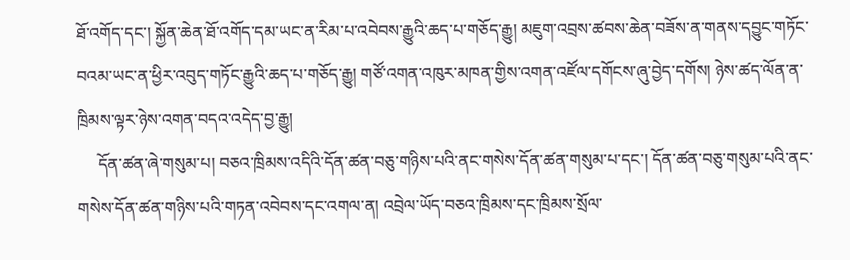ཐོ་འགོད་དང་། སྐྱོན་ཆེན་ཐོ་འགོད་དམ་ཡང་ན་རིམ་པ་འབེབས་རྒྱུའི་ཆད་པ་གཅོད་རྒྱུ། མཇུག་འབྲས་ཚབས་ཆེན་བཟོས་ན་གནས་དབྱུང་གཏོང་བའམ་ཡང་ན་ཕྱིར་འབུད་གཏོང་རྒྱུའི་ཆད་པ་གཅོད་རྒྱུ། གཙོ་འགན་འཁུར་མཁན་གྱིས་འགན་འཛོལ་དགོངས་ཞུ་བྱེད་དགོས། ཉེས་ཚད་ལོན་ན་ཁྲིམས་ལྟར་ཉེས་འགན་བདའ་འདེད་བྱ་རྒྱུ།
     དོན་ཚན་ཞེ་གསུམ་པ། བཅའ་ཁྲིམས་འདིའི་དོན་ཚན་བཅུ་གཉིས་པའི་ནང་གསེས་དོན་ཚན་གསུམ་པ་དང་། དོན་ཚན་བཅུ་གསུམ་པའི་ནང་གསེས་དོན་ཚན་གཉིས་པའི་གཏན་འབེབས་དང་འགལ་ན། འབྲེལ་ཡོད་བཅའ་ཁྲིམས་དང་ཁྲིམས་སྲོལ་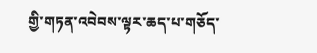གྱི་གཏན་འབེབས་ལྟར་ཆད་པ་གཅོད་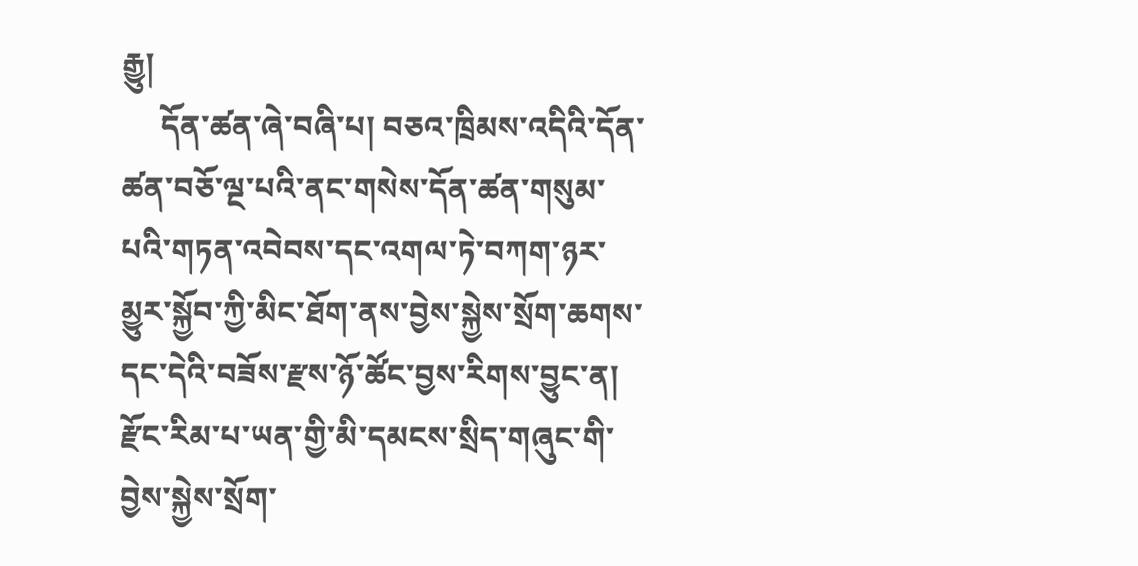རྒྱུ།
     དོན་ཚན་ཞེ་བཞི་པ། བཅའ་ཁྲིམས་འདིའི་དོན་ཚན་བཅོ་ལྔ་པའི་ནང་གསེས་དོན་ཚན་གསུམ་པའི་གཏན་འབེབས་དང་འགལ་ཏེ་བཀག་ཉར་མྱུར་སྐྱོབ་ཀྱི་མིང་ཐོག་ནས་བྱེས་སྐྱེས་སྲོག་ཆགས་དང་དེའི་བཟོས་རྫས་ཉོ་ཚོང་བྱས་རིགས་བྱུང་ན། རྫོང་རིམ་པ་ཡན་གྱི་མི་དམངས་སྲིད་གཞུང་གི་བྱེས་སྐྱེས་སྲོག་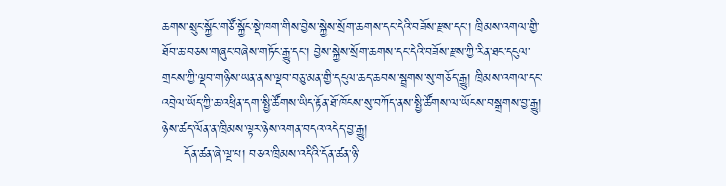ཆགས་སྲུང་སྐྱོང་གཙོ་སྐྱོང་སྡེ་ཁག་གིས་བྱེས་སྐྱེས་སྲོག་ཆགས་དང་དེའི་བཟོས་རྫས་དང་། ཁྲིམས་འགལ་གྱི་ཐོབ་ཆ་བཅས་གཞུང་བཞེས་གཏོང་རྒྱུ་དང་། བྱེས་སྐྱེས་སྲོག་ཆགས་དང་དེའི་བཟོས་རྫས་ཀྱི་རིན་ཐང་དངུལ་གྲངས་ཀྱི་ལྡབ་གཉིས་ཡན་ནས་ལྡབ་བཅུ་མན་གྱི་དངུལ་ཆད་ཆབས་སྦྲགས་སུ་གཅོད་རྒྱུ། ཁྲིམས་འགལ་དང་འབྲེལ་ཡོད་ཀྱི་ཆ་འཕྲིན་དག་སྤྱི་ཚོགས་ཡིད་རྟོན་ཐོ་ཁོངས་སུ་བཀོད་ནས་སྤྱི་ཚོགས་ལ་ཡོངས་བསྒྲགས་བྱ་རྒྱུ། ཉེས་ཚད་ལོན་ན་ཁྲིམས་ལྟར་ཉེས་འགན་བདའ་འདེད་བྱ་རྒྱུ།
     དོན་ཚན་ཞེ་ལྔ་པ། བཅའ་ཁྲིམས་འདིའི་དོན་ཚན་ཉི་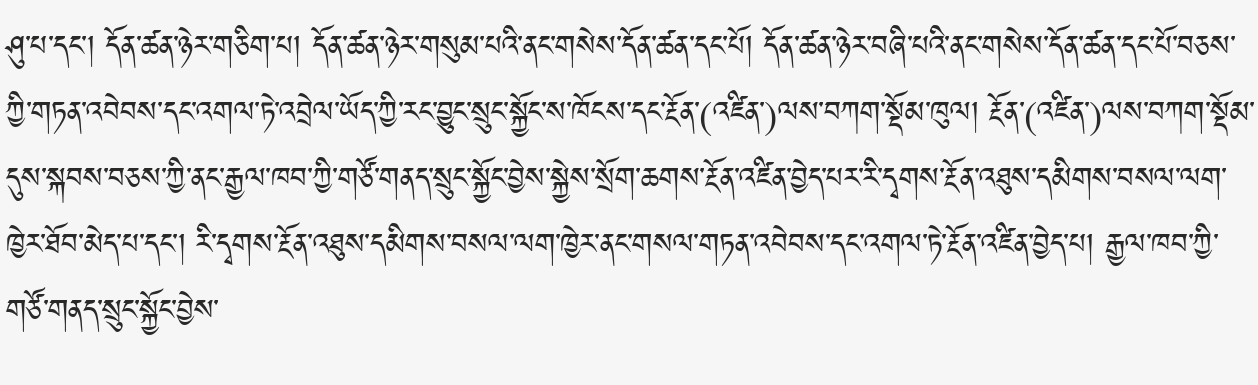ཤུ་པ་དང་། དོན་ཚན་ཉེར་གཅིག་པ། དོན་ཚན་ཉེར་གསུམ་པའི་ནང་གསེས་དོན་ཚན་དང་པོ། དོན་ཚན་ཉེར་བཞི་པའི་ནང་གསེས་དོན་ཚན་དང་པོ་བཅས་ཀྱི་གཏན་འབེབས་དང་འགལ་ཏེ་འབྲེལ་ཡོད་ཀྱི་རང་བྱུང་སྲུང་སྐྱོང་ས་ཁོངས་དང་རྔོན་(འཛིན་)ལས་བཀག་སྡོམ་ཁུལ། རྔོན་(འཛིན་)ལས་བཀག་སྡོམ་དུས་སྐབས་བཅས་ཀྱི་ནང་རྒྱལ་ཁབ་ཀྱི་གཙོ་གནད་སྲུང་སྐྱོང་བྱེས་སྐྱེས་སྲོག་ཆགས་རྔོན་འཛིན་བྱེད་པར་རི་དྭགས་རྔོན་འཐུས་དམིགས་བསལ་ལག་ཁྱེར་ཐོབ་མེད་པ་དང་། རི་དྭགས་རྔོན་འཐུས་དམིགས་བསལ་ལག་ཁྱེར་ནང་གསལ་གཏན་འབེབས་དང་འགལ་ཏེ་རྔོན་འཛིན་བྱེད་པ། རྒྱལ་ཁབ་ཀྱི་གཙོ་གནད་སྲུང་སྐྱོང་བྱེས་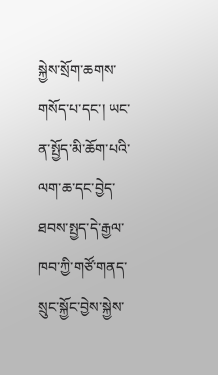སྐྱེས་སྲོག་ཆགས་གསོད་པ་དང་། ཡང་ན་སྤྱོད་མི་ཆོག་པའི་ལག་ཆ་དང་བྱེད་ཐབས་སྤྱད་དེ་རྒྱལ་ཁབ་ཀྱི་གཙོ་གནད་སྲུང་སྐྱོང་བྱེས་སྐྱེས་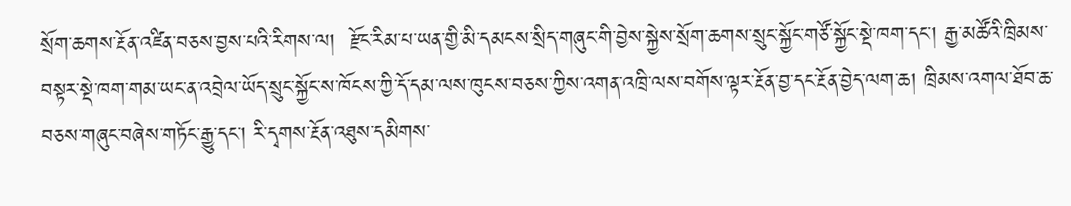སྲོག་ཆགས་རྔོན་འཛིན་བཅས་བྱས་པའི་རིགས་ལ།  རྫོང་རིམ་པ་ཡན་གྱི་མི་དམངས་སྲིད་གཞུང་གི་བྱེས་སྐྱེས་སྲོག་ཆགས་སྲུང་སྐྱོང་གཙོ་སྐྱོང་སྡེ་ཁག་དང་། རྒྱ་མཚོའི་ཁྲིམས་བསྟར་སྡེ་ཁག་གམ་ཡང་ན་འབྲེལ་ཡོད་སྲུང་སྐྱོང་ས་ཁོངས་ཀྱི་དོ་དམ་ལས་ཁུངས་བཅས་ཀྱིས་འགན་འཁྲི་ལས་བགོས་ལྟར་རྔོན་བྱ་དང་རྔོན་བྱེད་ལག་ཆ། ཁྲིམས་འགལ་ཐོབ་ཆ་བཅས་གཞུང་བཞེས་གཏོང་རྒྱུ་དང་། རི་དྭགས་རྔོན་འཐུས་དམིགས་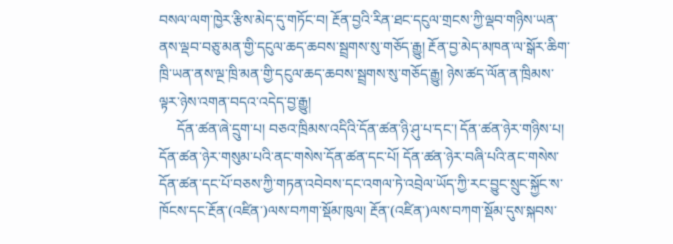བསལ་ལག་ཁྱེར་རྩིས་མེད་དུ་གཏོང་བ། རྔོན་བྱའི་རིན་ཐང་དངུལ་གྲངས་ཀྱི་ལྡབ་གཉིས་ཡན་ནས་ལྡབ་བཅུ་མན་གྱི་དངུལ་ཆད་ཆབས་སྦྲགས་སུ་གཅོད་རྒྱུ། རྔོན་བྱ་མེད་མཁན་ལ་སྒོར་ཆིག་ཁྲི་ཡན་ནས་ལྔ་ཁྲི་མན་གྱི་དངུལ་ཆད་ཆབས་སྦྲགས་སུ་གཅོད་རྒྱུ། ཉེས་ཚད་ལོན་ན་ཁྲིམས་ལྟར་ཉེས་འགན་བདའ་འདེད་བྱ་རྒྱུ།
     དོན་ཚན་ཞེ་དྲུག་པ། བཅའ་ཁྲིམས་འདིའི་དོན་ཚན་ཉི་ཤུ་པ་དང་། དོན་ཚན་ཉེར་གཉིས་པ།  དོན་ཚན་ཉེར་གསུམ་པའི་ནང་གསེས་དོན་ཚན་དང་པོ། དོན་ཚན་ཉེར་བཞི་པའི་ནང་གསེས་དོན་ཚན་དང་པོ་བཅས་ཀྱི་གཏན་འབེབས་དང་འགལ་ཏེ་འབྲེལ་ཡོད་ཀྱི་རང་བྱུང་སྲུང་སྐྱོང་ས་ཁོངས་དང་རྔོན་(འཛིན་)ལས་བཀག་སྡོམ་ཁུལ། རྔོན་(འཛིན་)ལས་བཀག་སྡོམ་དུས་སྐབས་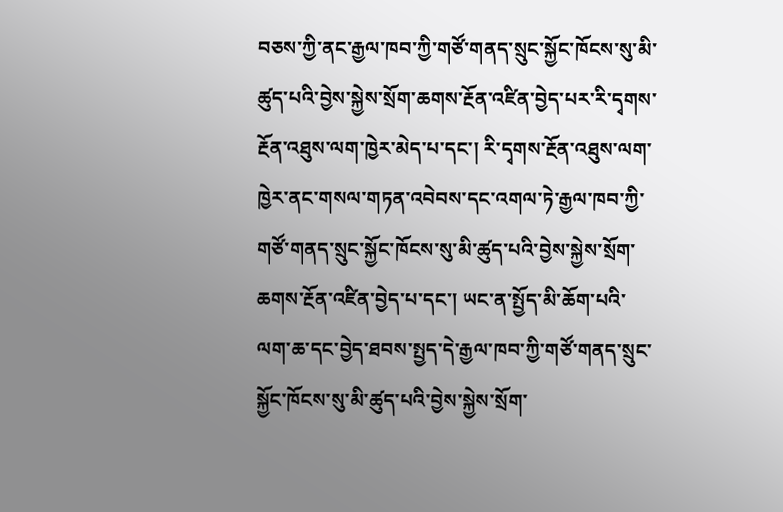བཅས་ཀྱི་ནང་རྒྱལ་ཁབ་ཀྱི་གཙོ་གནད་སྲུང་སྐྱོང་ཁོངས་སུ་མི་ཚུད་པའི་བྱེས་སྐྱེས་སྲོག་ཆགས་རྔོན་འཛིན་བྱེད་པར་རི་དྭགས་རྔོན་འཐུས་ལག་ཁྱེར་མེད་པ་དང་། རི་དྭགས་རྔོན་འཐུས་ལག་ཁྱེར་ནང་གསལ་གཏན་འབེབས་དང་འགལ་ཏེ་རྒྱལ་ཁབ་ཀྱི་གཙོ་གནད་སྲུང་སྐྱོང་ཁོངས་སུ་མི་ཚུད་པའི་བྱེས་སྐྱེས་སྲོག་ཆགས་རྔོན་འཛིན་བྱེད་པ་དང་། ཡང་ན་སྤྱོད་མི་ཆོག་པའི་ལག་ཆ་དང་བྱེད་ཐབས་སྤྱད་དེ་རྒྱལ་ཁབ་ཀྱི་གཙོ་གནད་སྲུང་སྐྱོང་ཁོངས་སུ་མི་ཚུད་པའི་བྱེས་སྐྱེས་སྲོག་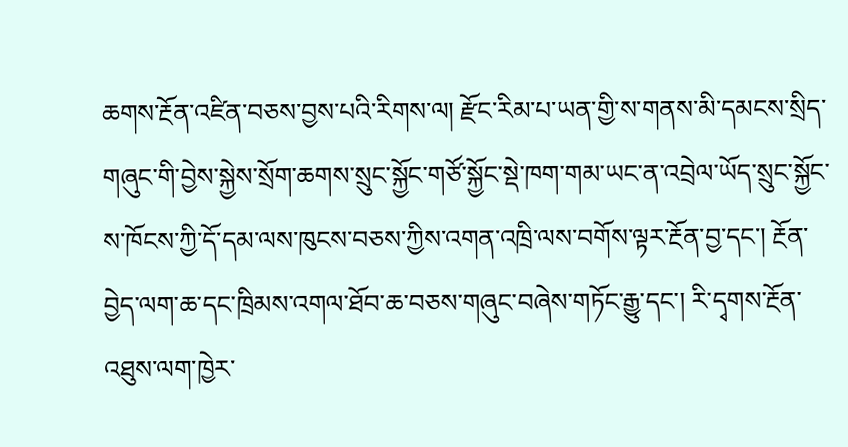ཆགས་རྔོན་འཛིན་བཅས་བྱས་པའི་རིགས་ལ། རྫོང་རིམ་པ་ཡན་གྱི་ས་གནས་མི་དམངས་སྲིད་གཞུང་གི་བྱེས་སྐྱེས་སྲོག་ཆགས་སྲུང་སྐྱོང་གཙོ་སྐྱོང་སྡེ་ཁག་གམ་ཡང་ན་འབྲེལ་ཡོད་སྲུང་སྐྱོང་ས་ཁོངས་ཀྱི་དོ་དམ་ལས་ཁུངས་བཅས་ཀྱིས་འགན་འཁྲི་ལས་བགོས་ལྟར་རྔོན་བྱ་དང་། རྔོན་བྱེད་ལག་ཆ་དང་ཁྲིམས་འགལ་ཐོབ་ཆ་བཅས་གཞུང་བཞེས་གཏོང་རྒྱུ་དང་། རི་དྭགས་རྔོན་འཐུས་ལག་ཁྱེར་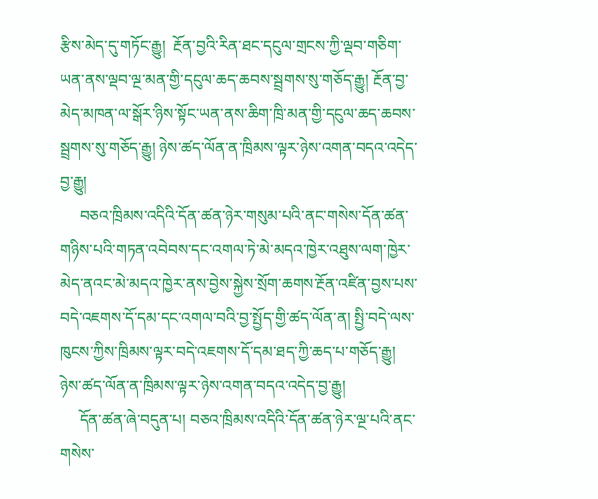རྩིས་མེད་དུ་གཏོང་རྒྱུ།  རྔོན་བྱའི་རིན་ཐང་དངུལ་གྲངས་ཀྱི་ལྡབ་གཅིག་ཡན་ནས་ལྡབ་ལྔ་མན་གྱི་དངུལ་ཆད་ཆབས་སྦྲགས་སུ་གཅོད་རྒྱུ། རྔོན་བྱ་མེད་མཁན་ལ་སྒོར་ཉིས་སྟོང་ཡན་ནས་ཆིག་ཁྲི་མན་གྱི་དངུལ་ཆད་ཆབས་སྦྲགས་སུ་གཅོད་རྒྱུ། ཉེས་ཚད་ལོན་ན་ཁྲིམས་ལྟར་ཉེས་འགན་བདའ་འདེད་བྱ་རྒྱུ།
     བཅའ་ཁྲིམས་འདིའི་དོན་ཚན་ཉེར་གསུམ་པའི་ནང་གསེས་དོན་ཚན་གཉིས་པའི་གཏན་འབེབས་དང་འགལ་ཏེ་མེ་མདའ་ཁྱེར་འཐུས་ལག་ཁྱེར་མེད་ནའང་མེ་མདའ་ཁྱེར་ནས་བྱེས་སྐྱེས་སྲོག་ཆགས་རྔོན་འཛིན་བྱས་པས་བདེ་འཇགས་དོ་དམ་དང་འགལ་བའི་བྱ་སྤྱོད་གྱི་ཚད་ལོན་ན། སྤྱི་བདེ་ལས་ཁུངས་ཀྱིས་ཁྲིམས་ལྟར་བདེ་འཇགས་དོ་དམ་ཐད་ཀྱི་ཆད་པ་གཅོད་རྒྱུ། ཉེས་ཚད་ལོན་ན་ཁྲིམས་ལྟར་ཉེས་འགན་བདའ་འདེད་བྱ་རྒྱུ།
     དོན་ཚན་ཞེ་བདུན་པ། བཅའ་ཁྲིམས་འདིའི་དོན་ཚན་ཉེར་ལྔ་པའི་ནང་གསེས་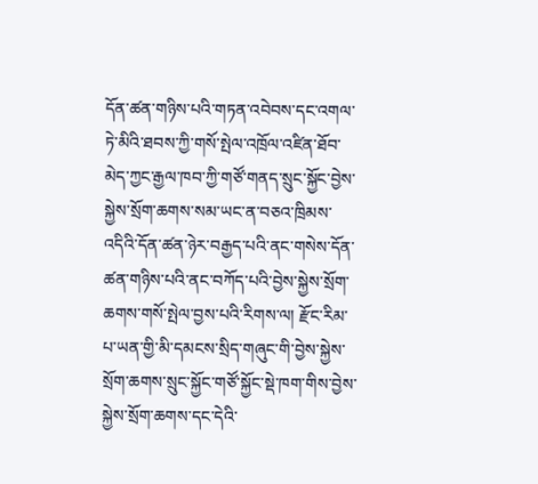དོན་ཚན་གཉིས་པའི་གཏན་འབེབས་དང་འགལ་ཏེ་མིའི་ཐབས་ཀྱི་གསོ་སྤེལ་འཁྲོལ་འཛིན་ཐོབ་མེད་ཀྱང་རྒྱལ་ཁབ་ཀྱི་གཙོ་གནད་སྲུང་སྐྱོང་བྱེས་སྐྱེས་སྲོག་ཆགས་སམ་ཡང་ན་བཅའ་ཁྲིམས་འདིའི་དོན་ཚན་ཉེར་བརྒྱད་པའི་ནང་གསེས་དོན་ཚན་གཉིས་པའི་ནང་བཀོད་པའི་བྱེས་སྐྱེས་སྲོག་ཆགས་གསོ་སྤེལ་བྱས་པའི་རིགས་ལ། རྫོང་རིམ་པ་ཡན་གྱི་མི་དམངས་སྲིད་གཞུང་གི་བྱེས་སྐྱེས་སྲོག་ཆགས་སྲུང་སྐྱོང་གཙོ་སྐྱོང་སྡེ་ཁག་གིས་བྱེས་སྐྱེས་སྲོག་ཆགས་དང་དེའི་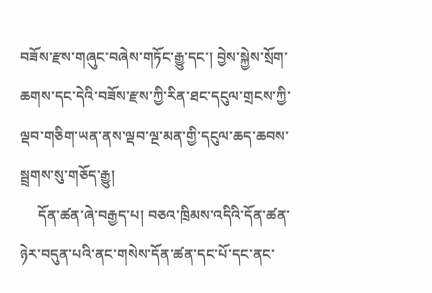བཟོས་རྫས་གཞུང་བཞེས་གཏོང་རྒྱུ་དང་། བྱེས་སྐྱེས་སྲོག་ཆགས་དང་དེའི་བཟོས་རྫས་ཀྱི་རིན་ཐང་དངུལ་གྲངས་ཀྱི་ལྡབ་གཅིག་ཡན་ནས་ལྡབ་ལྔ་མན་གྱི་དངུལ་ཆད་ཆབས་སྦྲགས་སུ་གཅོད་རྒྱུ།
     དོན་ཚན་ཞེ་བརྒྱད་པ། བཅའ་ཁྲིམས་འདིའི་དོན་ཚན་ཉེར་བདུན་པའི་ནང་གསེས་དོན་ཚན་དང་པོ་དང་ནང་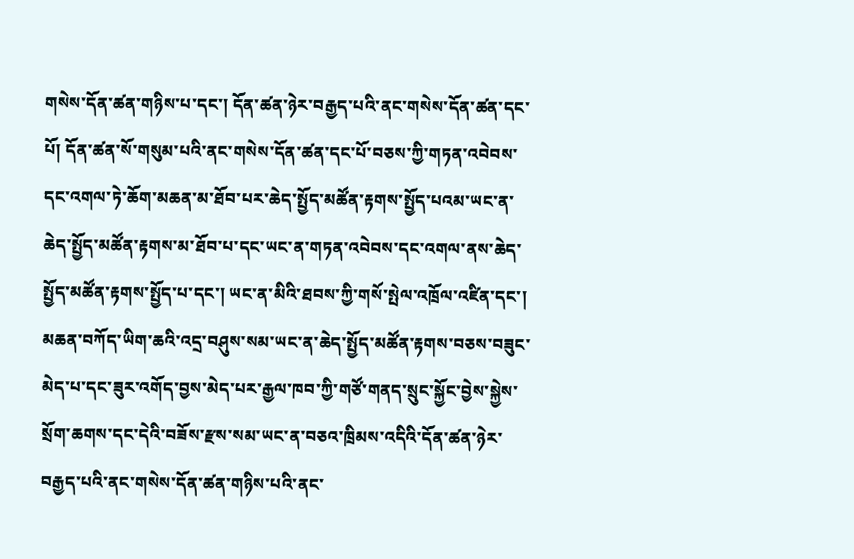གསེས་དོན་ཚན་གཉིས་པ་དང་། དོན་ཚན་ཉེར་བརྒྱད་པའི་ནང་གསེས་དོན་ཚན་དང་པོ། དོན་ཚན་སོ་གསུམ་པའི་ནང་གསེས་དོན་ཚན་དང་པོ་བཅས་ཀྱི་གཏན་འབེབས་དང་འགལ་ཏེ་ཆོག་མཆན་མ་ཐོབ་པར་ཆེད་སྤྱོད་མཚོན་རྟགས་སྤྱོད་པའམ་ཡང་ན་ཆེད་སྤྱོད་མཚོན་རྟགས་མ་ཐོབ་པ་དང་ཡང་ན་གཏན་འབེབས་དང་འགལ་ནས་ཆེད་སྤྱོད་མཚོན་རྟགས་སྤྱོད་པ་དང་། ཡང་ན་མིའི་ཐབས་ཀྱི་གསོ་སྤེལ་འཁྲོལ་འཛིན་དང་། མཆན་བཀོད་ཡིག་ཆའི་འདྲ་བཤུས་སམ་ཡང་ན་ཆེད་སྤྱོད་མཚོན་རྟགས་བཅས་བཟུང་མེད་པ་དང་ཟུར་འགོད་བྱས་མེད་པར་རྒྱལ་ཁབ་ཀྱི་གཙོ་གནད་སྲུང་སྐྱོང་བྱེས་སྐྱེས་སྲོག་ཆགས་དང་དེའི་བཟོས་རྫས་སམ་ཡང་ན་བཅའ་ཁྲིམས་འདིའི་དོན་ཚན་ཉེར་བརྒྱད་པའི་ནང་གསེས་དོན་ཚན་གཉིས་པའི་ནང་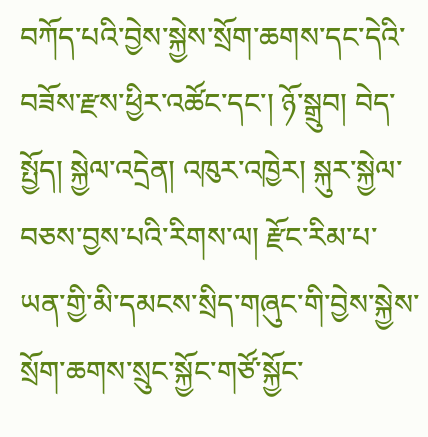བཀོད་པའི་བྱེས་སྐྱེས་སྲོག་ཆགས་དང་དེའི་བཟོས་རྫས་ཕྱིར་འཚོང་དང་། ཉོ་སྒྲུབ། བེད་སྤྱོད། སྐྱེལ་འདྲེན། འཁུར་འཁྱེར། སྐུར་སྐྱེལ་བཅས་བྱས་པའི་རིགས་ལ། རྫོང་རིམ་པ་ཡན་གྱི་མི་དམངས་སྲིད་གཞུང་གི་བྱེས་སྐྱེས་སྲོག་ཆགས་སྲུང་སྐྱོང་གཙོ་སྐྱོང་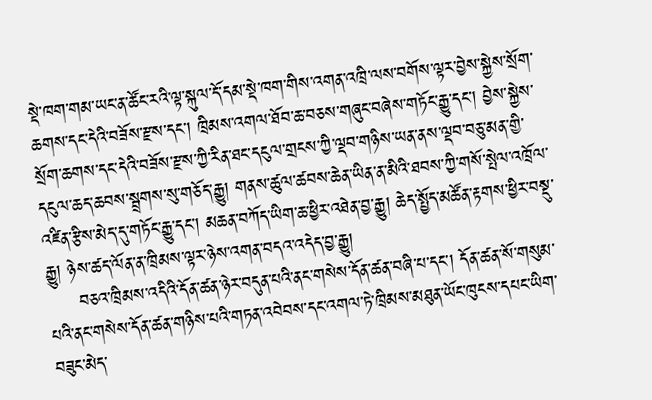སྡེ་ཁག་གམ་ཡང་ན་ཚོང་རའི་ལྟ་སྐུལ་དོ་དམ་སྡེ་ཁག་གིས་འགན་འཁྲི་ལས་བགོས་ལྟར་བྱེས་སྐྱེས་སྲོག་ཆགས་དང་དེའི་བཟོས་རྫས་དང་། ཁྲིམས་འགལ་ཐོབ་ཆ་བཅས་གཞུང་བཞེས་གཏོང་རྒྱུ་དང་། བྱེས་སྐྱེས་སྲོག་ཆགས་དང་དེའི་བཟོས་རྫས་ཀྱི་རིན་ཐང་དངུལ་གྲངས་ཀྱི་ལྡབ་གཉིས་ཡན་ནས་ལྡབ་བཅུ་མན་གྱི་དངུལ་ཆད་ཆབས་སྦྲགས་སུ་གཅོད་རྒྱུ། གནས་ཚུལ་ཚབས་ཆེན་ཡིན་ན་མིའི་ཐབས་ཀྱི་གསོ་སྤེལ་འཁྲོལ་འཛིན་རྩིས་མེད་དུ་གཏོང་རྒྱུ་དང་། མཆན་བཀོད་ཡིག་ཆ་ཕྱིར་འཐེན་བྱ་རྒྱུ། ཆེད་སྤྱོད་མཚོན་རྟགས་ཕྱིར་བསྡུ་རྒྱུ། ཉེས་ཚད་ལོན་ན་ཁྲིམས་ལྟར་ཉེས་འགན་བདའ་འདེད་བྱ་རྒྱུ།
     བཅའ་ཁྲིམས་འདིའི་དོན་ཚན་ཉེར་བདུན་པའི་ནང་གསེས་དོན་ཚན་བཞི་པ་དང་། དོན་ཚན་སོ་གསུམ་པའི་ནང་གསེས་དོན་ཚན་གཉིས་པའི་གཏན་འབེབས་དང་འགལ་ཏེ་ཁྲིམས་མཐུན་ཡོང་ཁུངས་དཔང་ཡིག་བཟུང་མེད་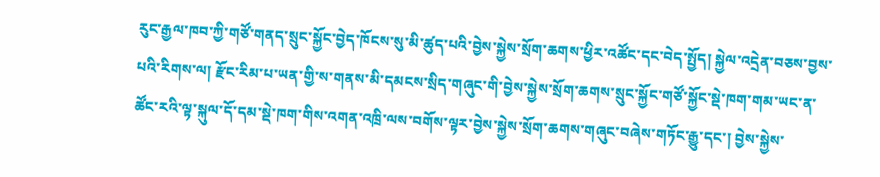རུང་རྒྱལ་ཁབ་ཀྱི་གཙོ་གནད་སྲུང་སྐྱོང་བྱེད་ཁོངས་སུ་མི་ཚུད་པའི་བྱེས་སྐྱེས་སྲོག་ཆགས་ཕྱིར་འཚོང་དང་བེད་སྤྱོད། སྐྱེལ་འདྲེན་བཅས་བྱས་པའི་རིགས་ལ། རྫོང་རིམ་པ་ཡན་གྱི་ས་གནས་མི་དམངས་སྲིད་གཞུང་གི་བྱེས་སྐྱེས་སྲོག་ཆགས་སྲུང་སྐྱོང་གཙོ་སྐྱོང་སྡེ་ཁག་གམ་ཡང་ན་ཚོང་རའི་ལྟ་སྐུལ་དོ་དམ་སྡེ་ཁག་གིས་འགན་འཁྲི་ལས་བགོས་ལྟར་བྱེས་སྐྱེས་སྲོག་ཆགས་གཞུང་བཞེས་གཏོང་རྒྱུ་དང་། བྱེས་སྐྱེས་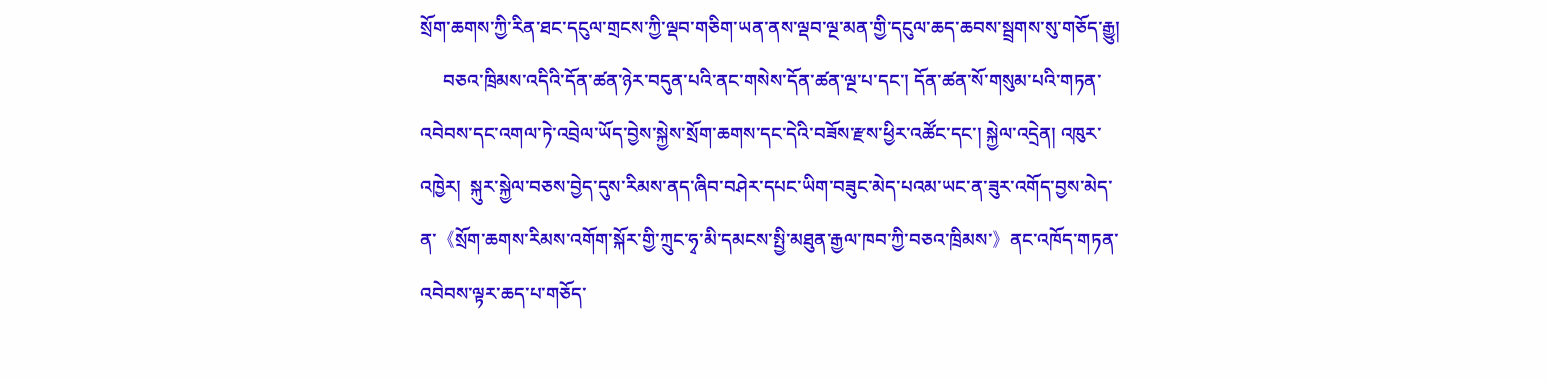སྲོག་ཆགས་ཀྱི་རིན་ཐང་དངུལ་གྲངས་ཀྱི་ལྡབ་གཅིག་ཡན་ནས་ལྡབ་ལྔ་མན་གྱི་དངུལ་ཆད་ཆབས་སྦྲགས་སུ་གཅོད་རྒྱུ།
     བཅའ་ཁྲིམས་འདིའི་དོན་ཚན་ཉེར་བདུན་པའི་ནང་གསེས་དོན་ཚན་ལྔ་པ་དང་། དོན་ཚན་སོ་གསུམ་པའི་གཏན་འབེབས་དང་འགལ་ཏེ་འབྲེལ་ཡོད་བྱེས་སྐྱེས་སྲོག་ཆགས་དང་དེའི་བཟོས་རྫས་ཕྱིར་འཚོང་དང་། སྐྱེལ་འདྲེན། འཁུར་འཁྱེར།  སྐུར་སྐྱེལ་བཅས་བྱེད་དུས་རིམས་ནད་ཞིབ་བཤེར་དཔང་ཡིག་བཟུང་མེད་པའམ་ཡང་ན་ཟུར་འགོད་བྱས་མེད་ན་《སྲོག་ཆགས་རིམས་འགོག་སྐོར་གྱི་ཀྲུང་ཧྭ་མི་དམངས་སྤྱི་མཐུན་རྒྱལ་ཁབ་ཀྱི་བཅའ་ཁྲིམས་》ནང་འཁོད་གཏན་འབེབས་ལྟར་ཆད་པ་གཅོད་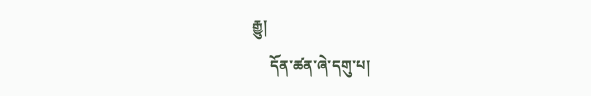རྒྱུ།
     དོན་ཚན་ཞེ་དགུ་པ།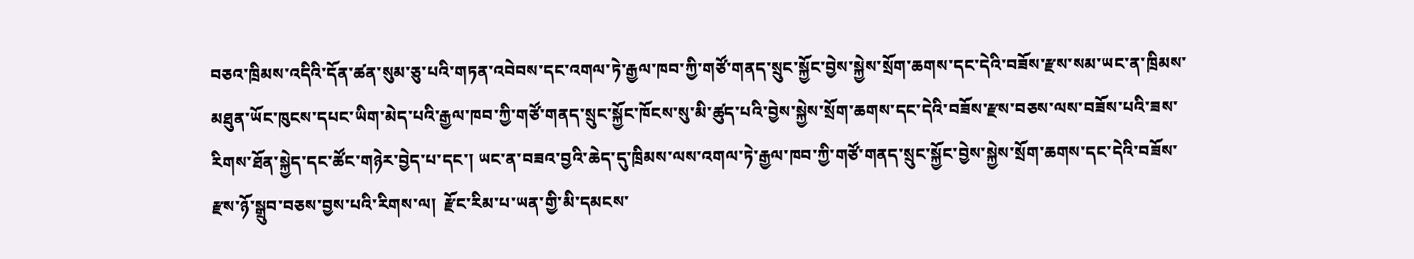བཅའ་ཁྲིམས་འདིའི་དོན་ཚན་སུམ་ཅུ་པའི་གཏན་འབེབས་དང་འགལ་ཏེ་རྒྱལ་ཁབ་ཀྱི་གཙོ་གནད་སྲུང་སྐྱོང་བྱེས་སྐྱེས་སྲོག་ཆགས་དང་དེའི་བཟོས་རྫས་སམ་ཡང་ན་ཁྲིམས་མཐུན་ཡོང་ཁུངས་དཔང་ཡིག་མེད་པའི་རྒྱལ་ཁབ་ཀྱི་གཙོ་གནད་སྲུང་སྐྱོང་ཁོངས་སུ་མི་ཚུད་པའི་བྱེས་སྐྱེས་སྲོག་ཆགས་དང་དེའི་བཟོས་རྫས་བཅས་ལས་བཟོས་པའི་ཟས་རིགས་ཐོན་སྐྱེད་དང་ཚོང་གཉེར་བྱེད་པ་དང་། ཡང་ན་བཟའ་བྱའི་ཆེད་དུ་ཁྲིམས་ལས་འགལ་ཏེ་རྒྱལ་ཁབ་ཀྱི་གཙོ་གནད་སྲུང་སྐྱོང་བྱེས་སྐྱེས་སྲོག་ཆགས་དང་དེའི་བཟོས་རྫས་ཉོ་སྒྲུབ་བཅས་བྱས་པའི་རིགས་ལ།  རྫོང་རིམ་པ་ཡན་གྱི་མི་དམངས་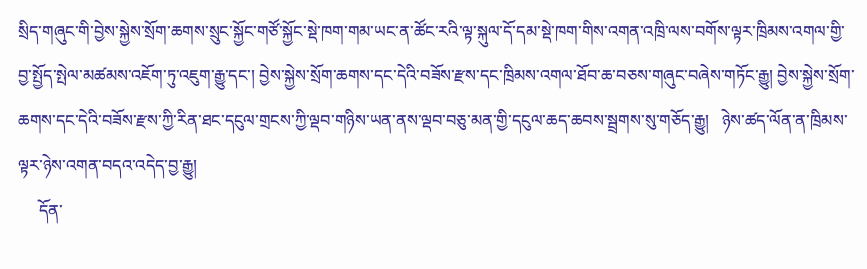སྲིད་གཞུང་གི་བྱེས་སྐྱེས་སྲོག་ཆགས་སྲུང་སྐྱོང་གཙོ་སྐྱོང་སྡེ་ཁག་གམ་ཡང་ན་ཚོང་རའི་ལྟ་སྐུལ་དོ་དམ་སྡེ་ཁག་གིས་འགན་འཁྲི་ལས་བགོས་ལྟར་ཁྲིམས་འགལ་གྱི་བྱ་སྤྱོད་སྤེལ་མཚམས་འཇོག་ཏུ་འཇུག་རྒྱུ་དང་། བྱེས་སྐྱེས་སྲོག་ཆགས་དང་དེའི་བཟོས་རྫས་དང་ཁྲིམས་འགལ་ཐོབ་ཆ་བཅས་གཞུང་བཞེས་གཏོང་རྒྱུ། བྱེས་སྐྱེས་སྲོག་ཆགས་དང་དེའི་བཟོས་རྫས་ཀྱི་རིན་ཐང་དངུལ་གྲངས་ཀྱི་ལྡབ་གཉིས་ཡན་ནས་ལྡབ་བཅུ་མན་གྱི་དངུལ་ཆད་ཆབས་སྦྲགས་སུ་གཅོད་རྒྱུ།   ཉེས་ཚད་ལོན་ན་ཁྲིམས་ལྟར་ཉེས་འགན་བདའ་འདེད་བྱ་རྒྱུ།
     དོན་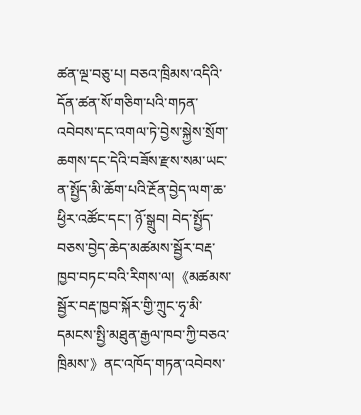ཚན་ལྔ་བཅུ་པ། བཅའ་ཁྲིམས་འདིའི་དོན་ཚན་སོ་གཅིག་པའི་གཏན་འབེབས་དང་འགལ་ཏེ་བྱེས་སྐྱེས་སྲོག་ཆགས་དང་དེའི་བཟོས་རྫས་སམ་ཡང་ན་སྤྱོད་མི་ཆོག་པའི་རྔོན་བྱེད་ལག་ཆ་ཕྱིར་འཚོང་དང་། ཉོ་སྒྲུབ། བེད་སྤྱོད་བཅས་བྱེད་ཆེད་མཚམས་སྦྱོར་བརྡ་ཁྱབ་བཏང་བའི་རིགས་ལ།《མཚམས་སྦྱོར་བརྡ་ཁྱབ་སྐོར་གྱི་ཀྲུང་ཧྭ་མི་དམངས་སྤྱི་མཐུན་རྒྱལ་ཁབ་ཀྱི་བཅའ་ཁྲིམས་》ནང་འཁོད་གཏན་འབེབས་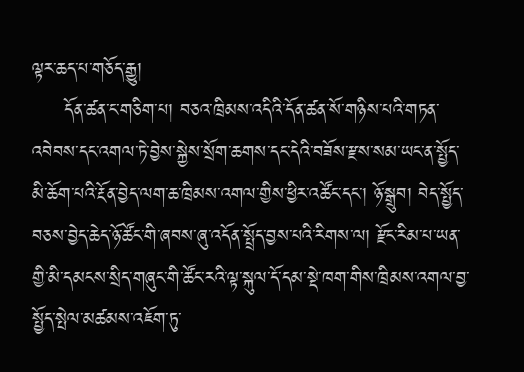ལྟར་ཆད་པ་གཅོད་རྒྱུ།
     དོན་ཚན་ང་གཅིག་པ། བཅའ་ཁྲིམས་འདིའི་དོན་ཚན་སོ་གཉིས་པའི་གཏན་འབེབས་དང་འགལ་ཏེ་བྱེས་སྐྱེས་སྲོག་ཆགས་དང་དེའི་བཟོས་རྫས་སམ་ཡང་ན་སྤྱོད་མི་ཆོག་པའི་རྔོན་བྱེད་ལག་ཆ་ཁྲིམས་འགལ་གྱིས་ཕྱིར་འཚོང་དང་། ཉོ་སྒྲུབ། བེད་སྤྱོད་བཅས་བྱེད་ཆེད་ཉོ་ཚོང་གི་ཞབས་ཞུ་འདོན་སྤྲོད་བྱས་པའི་རིགས་ལ། རྫོང་རིམ་པ་ཡན་གྱི་མི་དམངས་སྲིད་གཞུང་གི་ཚོང་རའི་ལྟ་སྐུལ་དོ་དམ་སྡེ་ཁག་གིས་ཁྲིམས་འགལ་བྱ་སྤྱོད་སྤེལ་མཚམས་འཇོག་ཏུ་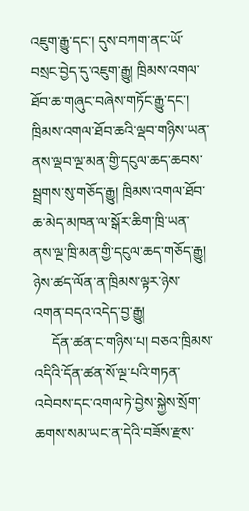འཇུག་རྒྱུ་དང་། དུས་བཀག་ནང་ཡོ་བསྲང་བྱེད་དུ་འཇུག་རྒྱུ། ཁྲིམས་འགལ་ཐོབ་ཆ་གཞུང་བཞེས་གཏོང་རྒྱུ་དང་། ཁྲིམས་འགལ་ཐོབ་ཆའི་ལྡབ་གཉིས་ཡན་ནས་ལྡབ་ལྔ་མན་གྱི་དངུལ་ཆད་ཆབས་སྦྲགས་སུ་གཅོད་རྒྱུ། ཁྲིམས་འགལ་ཐོབ་ཆ་མེད་མཁན་ལ་སྒོར་ཆིག་ཁྲི་ཡན་ནས་ལྔ་ཁྲི་མན་གྱི་དངུལ་ཆད་གཅོད་རྒྱུ། ཉེས་ཚད་ལོན་ན་ཁྲིམས་ལྟར་ཉེས་འགན་བདའ་འདེད་བྱ་རྒྱུ།
     དོན་ཚན་ང་གཉིས་པ། བཅའ་ཁྲིམས་འདིའི་དོན་ཚན་སོ་ལྔ་པའི་གཏན་འབེབས་དང་འགལ་ཏེ་བྱེས་སྐྱེས་སྲོག་ཆགས་སམ་ཡང་ན་དེའི་བཟོས་རྫས་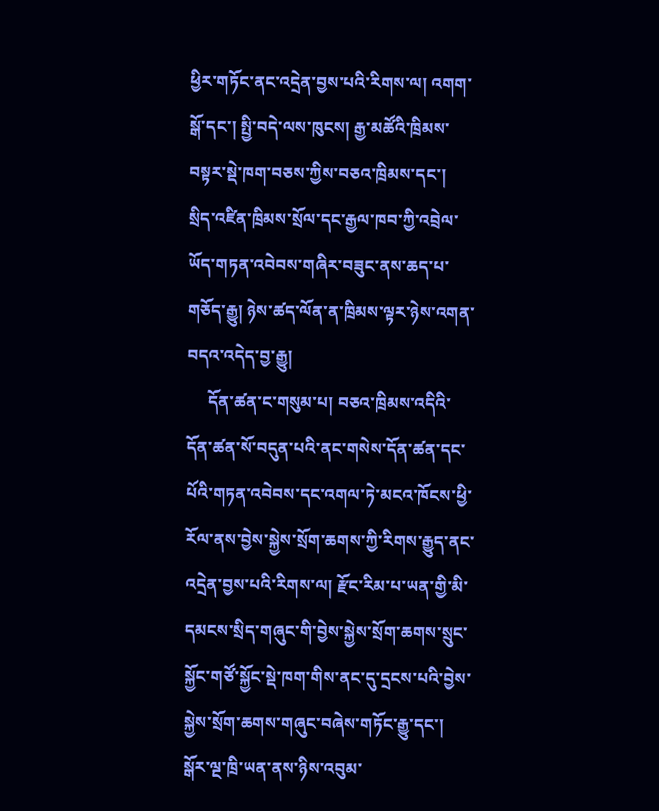ཕྱིར་གཏོང་ནང་འདྲེན་བྱས་པའི་རིགས་ལ། འགག་སྒོ་དང་། སྤྱི་བདེ་ལས་ཁུངས། རྒྱ་མཚོའི་ཁྲིམས་བསྟར་སྡེ་ཁག་བཅས་ཀྱིས་བཅའ་ཁྲིམས་དང་།  སྲིད་འཛིན་ཁྲིམས་སྲོལ་དང་རྒྱལ་ཁབ་ཀྱི་འབྲེལ་ཡོད་གཏན་འབེབས་གཞིར་བཟུང་ནས་ཆད་པ་གཅོད་རྒྱུ། ཉེས་ཚད་ལོན་ན་ཁྲིམས་ལྟར་ཉེས་འགན་བདའ་འདེད་བྱ་རྒྱུ།
     དོན་ཚན་ང་གསུམ་པ། བཅའ་ཁྲིམས་འདིའི་དོན་ཚན་སོ་བདུན་པའི་ནང་གསེས་དོན་ཚན་དང་པོའི་གཏན་འབེབས་དང་འགལ་ཏེ་མངའ་ཁོངས་ཕྱི་རོལ་ནས་བྱེས་སྐྱེས་སྲོག་ཆགས་ཀྱི་རིགས་རྒྱུད་ནང་འདྲེན་བྱས་པའི་རིགས་ལ། རྫོང་རིམ་པ་ཡན་གྱི་མི་དམངས་སྲིད་གཞུང་གི་བྱེས་སྐྱེས་སྲོག་ཆགས་སྲུང་སྐྱོང་གཙོ་སྐྱོང་སྡེ་ཁག་གིས་ནང་དུ་དྲངས་པའི་བྱེས་སྐྱེས་སྲོག་ཆགས་གཞུང་བཞེས་གཏོང་རྒྱུ་དང་། སྒོར་ལྔ་ཁྲི་ཡན་ནས་ཉིས་འབུམ་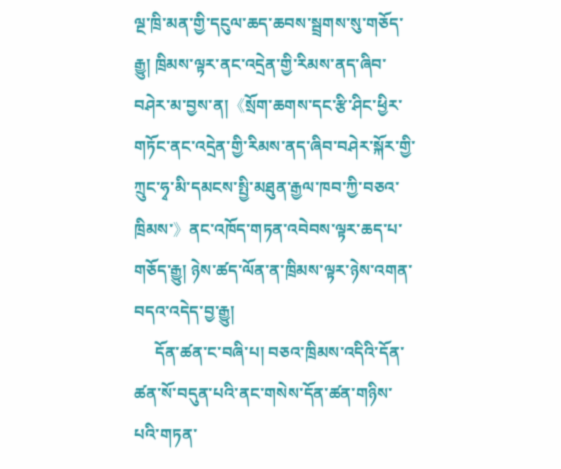ལྔ་ཁྲི་མན་གྱི་དངུལ་ཆད་ཆབས་སྦྲགས་སུ་གཅོད་རྒྱུ། ཁྲིམས་ལྟར་ནང་འདྲེན་གྱི་རིམས་ནད་ཞིབ་བཤེར་མ་བྱས་ན།《སྲོག་ཆགས་དང་རྩི་ཤིང་ཕྱིར་གཏོང་ནང་འདྲེན་གྱི་རིམས་ནད་ཞིབ་བཤེར་སྐོར་གྱི་ཀྲུང་ཧྭ་མི་དམངས་སྤྱི་མཐུན་རྒྱལ་ཁབ་ཀྱི་བཅའ་ཁྲིམས་》ནང་འཁོད་གཏན་འབེབས་ལྟར་ཆད་པ་གཅོད་རྒྱུ། ཉེས་ཚད་ལོན་ན་ཁྲིམས་ལྟར་ཉེས་འགན་བདའ་འདེད་བྱ་རྒྱུ།
     དོན་ཚན་ང་བཞི་པ། བཅའ་ཁྲིམས་འདིའི་དོན་ཚན་སོ་བདུན་པའི་ནང་གསེས་དོན་ཚན་གཉིས་པའི་གཏན་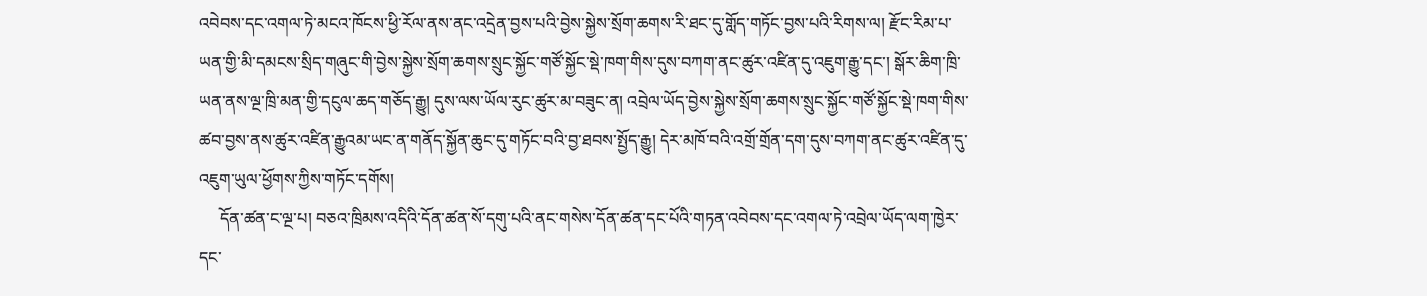འབེབས་དང་འགལ་ཏེ་མངའ་ཁོངས་ཕྱི་རོལ་ནས་ནང་འདྲེན་བྱས་པའི་བྱེས་སྐྱེས་སྲོག་ཆགས་རི་ཐང་དུ་གློད་གཏོང་བྱས་པའི་རིགས་ལ། རྫོང་རིམ་པ་ཡན་གྱི་མི་དམངས་སྲིད་གཞུང་གི་བྱེས་སྐྱེས་སྲོག་ཆགས་སྲུང་སྐྱོང་གཙོ་སྐྱོང་སྡེ་ཁག་གིས་དུས་བཀག་ནང་ཚུར་འཛིན་དུ་འཇུག་རྒྱུ་དང་། སྒོར་ཆིག་ཁྲི་ཡན་ནས་ལྔ་ཁྲི་མན་གྱི་དངུལ་ཆད་གཅོད་རྒྱུ། དུས་ལས་ཡོལ་རུང་ཚུར་མ་བཟུང་ན། འབྲེལ་ཡོད་བྱེས་སྐྱེས་སྲོག་ཆགས་སྲུང་སྐྱོང་གཙོ་སྐྱོང་སྡེ་ཁག་གིས་ཚབ་བྱས་ནས་ཚུར་འཛིན་རྒྱུའམ་ཡང་ན་གནོད་སྐྱོན་ཆུང་དུ་གཏོང་བའི་བྱ་ཐབས་སྤྱོད་རྒྱུ། དེར་མཁོ་བའི་འགྲོ་གྲོན་དག་དུས་བཀག་ནང་ཚུར་འཛིན་དུ་འཇུག་ཡུལ་ཕྱོགས་ཀྱིས་གཏོང་དགོས།
     དོན་ཚན་ང་ལྔ་པ། བཅའ་ཁྲིམས་འདིའི་དོན་ཚན་སོ་དགུ་པའི་ནང་གསེས་དོན་ཚན་དང་པོའི་གཏན་འབེབས་དང་འགལ་ཏེ་འབྲེལ་ཡོད་ལག་ཁྱེར་དང་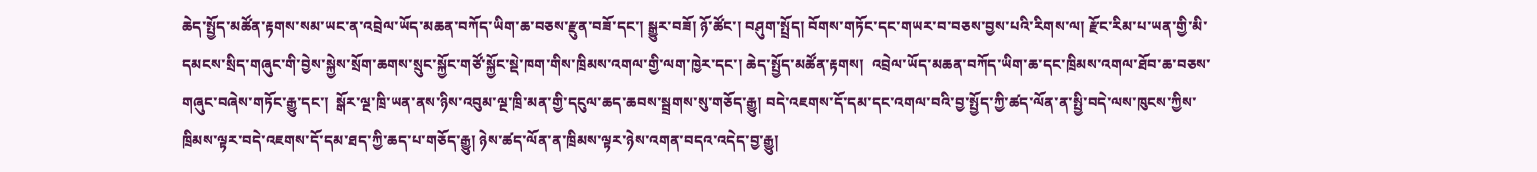ཆེད་སྤྱོད་མཚོན་རྟགས་སམ་ཡང་ན་འབྲེལ་ཡོད་མཆན་བཀོད་ཡིག་ཆ་བཅས་རྫུན་བཟོ་དང་། སྒྱུར་བཟོ། ཉོ་ཚོང་། བཤུག་སྤྲོད། བོགས་གཏོང་དང་གཡར་བ་བཅས་བྱས་པའི་རིགས་ལ། རྫོང་རིམ་པ་ཡན་གྱི་མི་དམངས་སྲིད་གཞུང་གི་བྱེས་སྐྱེས་སྲོག་ཆགས་སྲུང་སྐྱོང་གཙོ་སྐྱོང་སྡེ་ཁག་གིས་ཁྲིམས་འགལ་གྱི་ལག་ཁྱེར་དང་། ཆེད་སྤྱོད་མཚོན་རྟགས།  འབྲེལ་ཡོད་མཆན་བཀོད་ཡིག་ཆ་དང་ཁྲིམས་འགལ་ཐོབ་ཆ་བཅས་གཞུང་བཞེས་གཏོང་རྒྱུ་དང་།  སྒོར་ལྔ་ཁྲི་ཡན་ནས་ཉིས་འབུམ་ལྔ་ཁྲི་མན་གྱི་དངུལ་ཆད་ཆབས་སྦྲགས་སུ་གཅོད་རྒྱུ། བདེ་འཇགས་དོ་དམ་དང་འགལ་བའི་བྱ་སྤྱོད་ཀྱི་ཚད་ལོན་ན་སྤྱི་བདེ་ལས་ཁུངས་ཀྱིས་ཁྲིམས་ལྟར་བདེ་འཇགས་དོ་དམ་ཐད་ཀྱི་ཆད་པ་གཅོད་རྒྱུ། ཉེས་ཚད་ལོན་ན་ཁྲིམས་ལྟར་ཉེས་འགན་བདའ་འདེད་བྱ་རྒྱུ།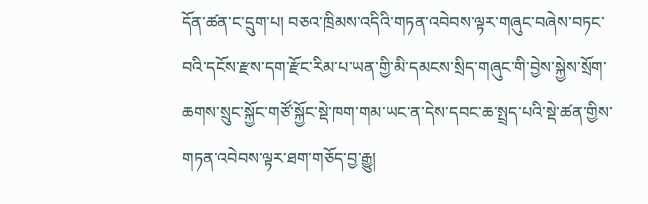དོན་ཚན་ང་དྲུག་པ། བཅའ་ཁྲིམས་འདིའི་གཏན་འབེབས་ལྟར་གཞུང་བཞེས་བཏང་བའི་དངོས་རྫས་དག་རྫོང་རིམ་པ་ཡན་གྱི་མི་དམངས་སྲིད་གཞུང་གི་བྱེས་སྐྱེས་སྲོག་ཆགས་སྲུང་སྐྱོང་གཙོ་སྐྱོང་སྡེ་ཁག་གམ་ཡང་ན་དེས་དབང་ཆ་སྤྲད་པའི་སྡེ་ཚན་གྱིས་གཏན་འབེབས་ལྟར་ཐག་གཅོད་བྱ་རྒྱུ།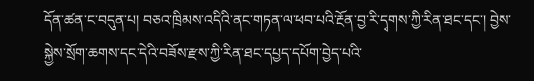དོན་ཚན་ང་བདུན་པ། བཅའ་ཁྲིམས་འདིའི་ནང་གཏན་ལ་ཕབ་པའི་རྔོན་བྱ་རི་དྭགས་ཀྱི་རིན་ཐང་དང་། བྱེས་སྐྱེས་སྲོག་ཆགས་དང་དེའི་བཟོས་རྫས་ཀྱི་རིན་ཐང་དཔྱད་དཔོག་བྱེད་པའི་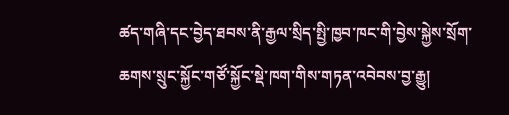ཚད་གཞི་དང་བྱེད་ཐབས་ནི་རྒྱལ་སྲིད་སྤྱི་ཁྱབ་ཁང་གི་བྱེས་སྐྱེས་སྲོག་ཆགས་སྲུང་སྐྱོང་གཙོ་སྐྱོང་སྡེ་ཁག་གིས་གཏན་འབེབས་བྱ་རྒྱུ།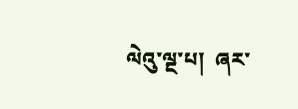ལེའུ་ལྔ་པ།  ཞར་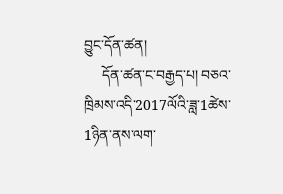བྱུང་དོན་ཚན།
     དོན་ཚན་ང་བརྒྱད་པ། བཅའ་ཁྲིམས་འདི་2017ལོའི་ཟླ་1ཚེས་1ཉིན་ནས་ལག་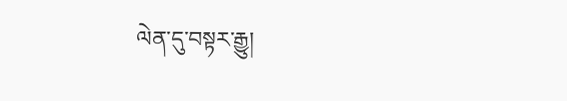ལེན་དུ་བསྟར་རྒྱུ།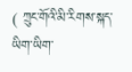( ཀྲུང་གོའི་མི་རིགས་སྐད་ཡིག་ཡིག་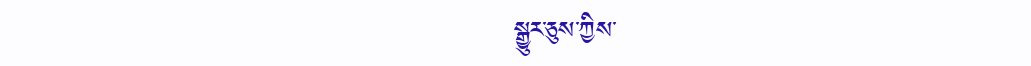སྒྱུར་ཅུས་ཀྱིས་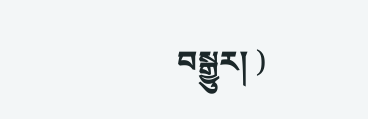བསྒྱུར། )